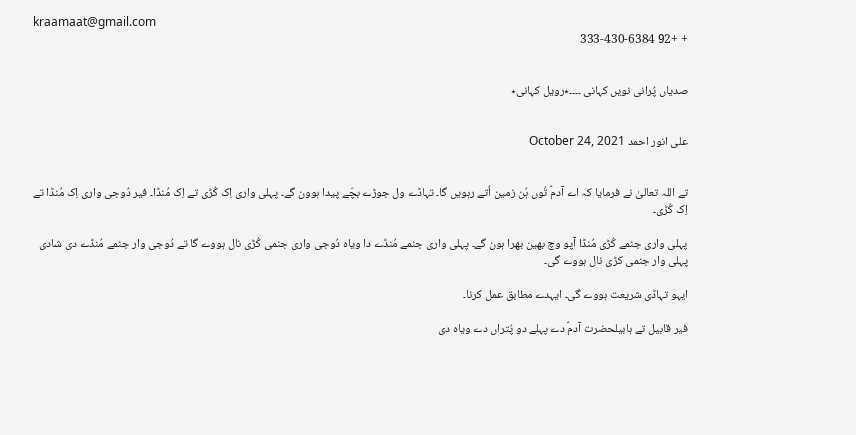kraamaat@gmail.com
+ +92 333-430-6384


صدیاں پُرانی نویں کہانی ۔۔۔۔٭رویل کہانی٭


علی انور احمد October 24, 2021


تے اللہ تعالیٰ نے فرمایا کہ اے آدمؑ تُوں ہُن زمین اُتے رہویں گا۔ تہاڈے ول جوڑے بچّے پیدا ہوون گے۔ پہلی واری اِک کُڑی تے اِک مُنڈا۔ فیر دُوجی واری اِک مُنڈا تے اِک کُڑی۔

پہلی واری جنمے کُڑی مُنڈا آپو وچ بھین بھرا ہون گے۔ پہلی واری جنمے مُنڈے دا ویاہ دُوجی واری جنمی کُڑی نال ہووے گا تے دُوجی وار جنمے مُنڈے دی شادی پہلی وار جنمی کڑی نال ہووے گی۔

ایہو تہاڈی شریعت ہووے گی۔ ایہدے مطابق عمل کرنا۔

فیر قابیل تے ہابیلحضرت آدمؑ دے پہلے دو پُتراں دے ویاہ دی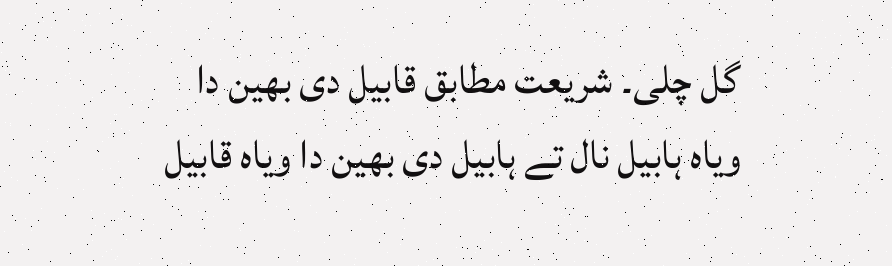گل چلی۔ شریعت مطابق قابیل دی بھین دا ویاہ ہابیل نال تے ہابیل دی بھین دا ویاہ قابیل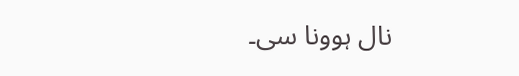نال ہوونا سی۔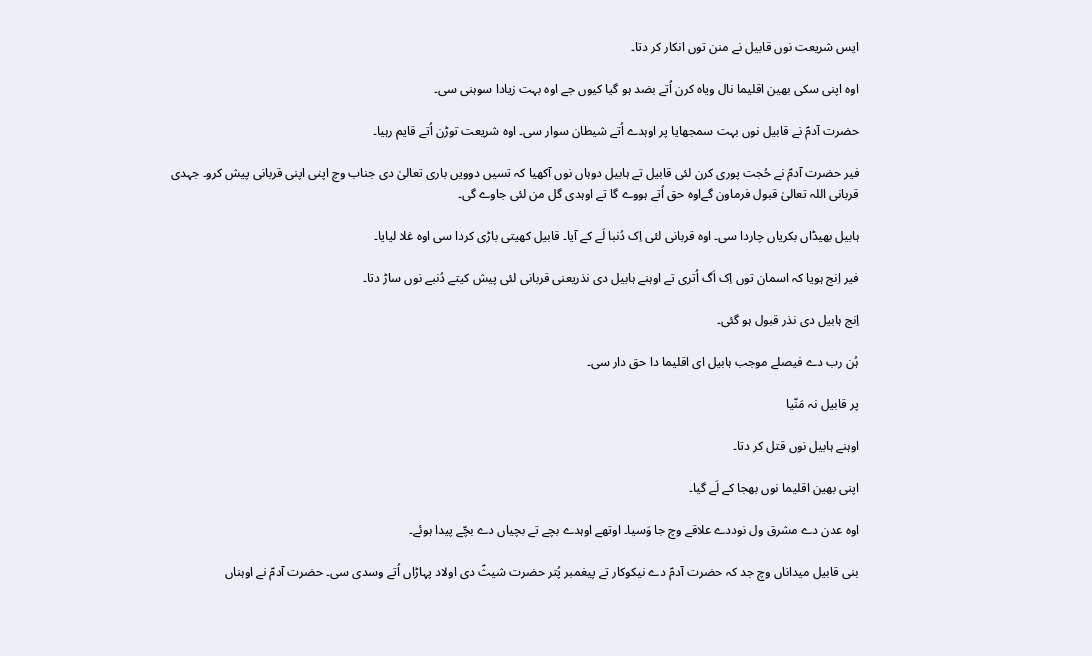ایس شریعت نوں قابیل نے منن توں انکار کر دتا۔

اوہ اپنی سکی بھین اقلیما نال ویاہ کرن اُتے بضد ہو گیا کیوں جے اوہ بہت زیادا سوہنی سی۔

حضرت آدمؑ نے قابیل نوں بہت سمجھایا پر اوہدے اُتے شیطان سوار سی۔ اوہ شریعت توڑن اُتے قایم رہیا۔

فیر حضرت آدمؑ نے حُجت پوری کرن لئی قابیل تے ہابیل دوہاں نوں آکھیا کہ تسیں دوویں باری تعالیٰ دی جناب وچ اپنی اپنی قربانی پیش کرو۔ جہدی قربانی اللہ تعالیٰ قبول فرماون گےاوہ حق اُتے ہووے گا تے اوہدی گل من لئی جاوے گی۔

ہابیل بھیڈاں بکریاں چاردا سی۔ اوہ قربانی لئی اِک دُنبا لَے کے آیا۔ قابیل کھیتی باڑی کردا سی اوہ غلا لیایا۔

فیر اِنج ہویا کہ اسمان توں اِک اَگ اُتری تے اوہنے ہابیل دی نذریعنی قربانی لئی پیش کیتے دُنبے نوں ساڑ دتا۔

اِنج ہابیل دی نذر قبول ہو گئی۔

ہُن رب دے فیصلے موجب ہابیل ای اقلیما دا حق دار سی۔

پر قابیل نہ مَنّیا

اوہنے ہابیل نوں قتل کر دتا۔

اپنی بھین اقلیما نوں بھجا کے لَے گیا۔

اوہ عدن دے مشرق ول نوددے علاقے وچ جا وَسیا۔ اوتھے اوہدے بچے تے بچیاں دے بچّے پیدا ہوئے۔

بنی قابیل میداناں وچ جد کہ حضرت آدمؑ دے نیکوکار تے پیغمبر پُتر حضرت شیثؑ دی اولاد پہاڑاں اُتے وسدی سی۔ حضرت آدمؑ نے اوہناں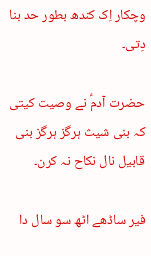وچکار اِک کندھ بطور حد بنا دِتی۔

حضرت آدمؑ نے وصیت کیتی کہ بنی شیث ہرگز ہرگز بنی قابیل نال نکاح نہ کرن۔

فیر ساڈھے اٹھ سو سال دا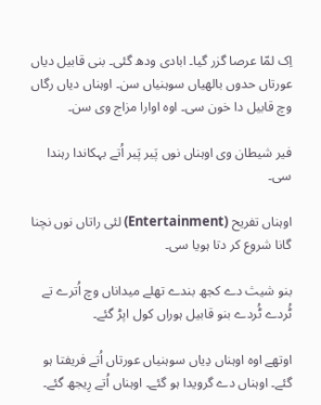اِک لمّا عرصا گزر گیا۔ ابادی ودھ گئی۔ بنی قابیل دیاں عورتاں حدوں بالھیاں سوہنیاں سن۔ اوہناں دیاں رگاں وچ قابیل دا خون سی۔ اوہ اوارا مزاج وی سن۔

فیر شیطان وی اوہناں نوں پَیر پَیر اُتے بہکاندا رہندا سی۔

اوہناں تفریح (Entertainment) لئی راتاں نوں نچنا گانا شروع کر دتا ہویا سی۔

بنو شیث دے کجھ بندے تھلے میداناں وچ اُترے تے ٹُردے ٹُردے بنو قابیل ہوراں کول اپڑ گئے۔

اوتھے اوہ اوہناں دِیاں سوہنیاں عورتاں اُتے فریفتا ہو گئے۔ اوہناں دے گرویدا ہو گئے۔ اوہناں اُتے رِیجھ گئے۔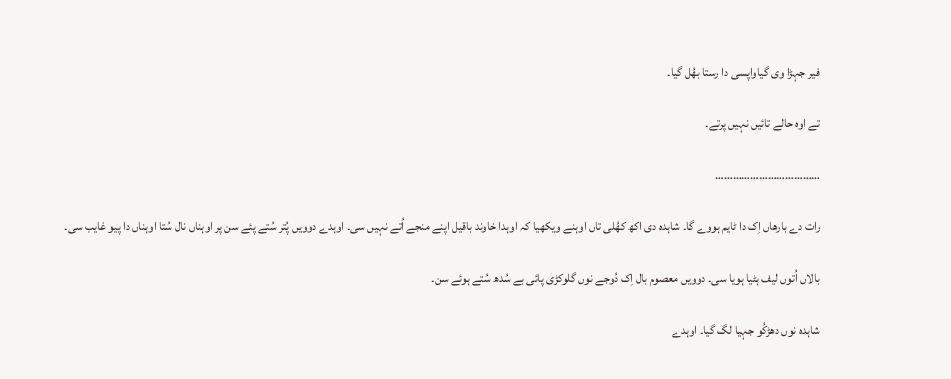فیر جہڑا وی گیاواپسی دا رستا بھُل گیا۔

تے اوہ حالے تائیں نہیں پرتے۔

………………………………

رات دے بارھاں اِک دا ٹایم ہووے گا۔ شاہدہ دی اکھ کھُلی تاں اوہنے ویکھیا کہ اوہدا خاوند باقیل اپنے منجے اُتے نہیں سی۔ اوہدے دوویں پُتر سُتے پئے سن پر اوہناں نال سُتا اوہناں دا پیو غایب سی۔

بالاں اُتوں لیف ہٹیا ہویا سی۔ دوویں معصوم بال اِک دُوجے نوں گلوکڑی پائی بے سُدھ سُتے ہوئے سن۔

شاہدہ نوں دھڑکُو جہیا لگ گیا۔ اوہدے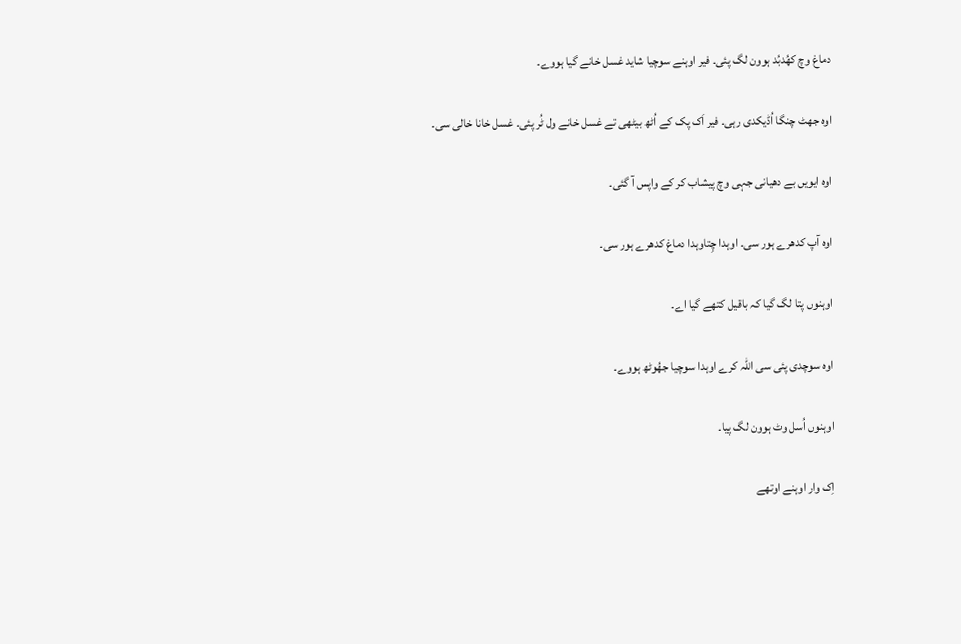دماغ وچ کھُدبُد ہوون لگ پئی۔ فیر اوہنے سوچیا شاید غسل خانے گیا ہووے۔

اوہ جھٹ چنگا اُڈیکدی رہی۔ فیر اَک پک کے اُٹھ بیٹھی تے غسل خانے ول ٹُر پئی۔ غسل خانا خالی سی۔

اوہ ایویں بے دھیانی جہی وچ پیشاب کر کے واپس آ گئی۔

اوہ آپ کدھرے ہور سی۔ اوہدا چِتاوہدا دماغ کدھرے ہور سی۔

اوہنوں پتا لگ گیا کہ باقیل کتھے گیا اے۔

اوہ سوچدی پئی سی اللہ کرے اوہدا سوچیا جھُوٹھ ہووے۔

اوہنوں اُسل وٹ ہوون لگ پیا۔

اِک وار اوہنے اوتھے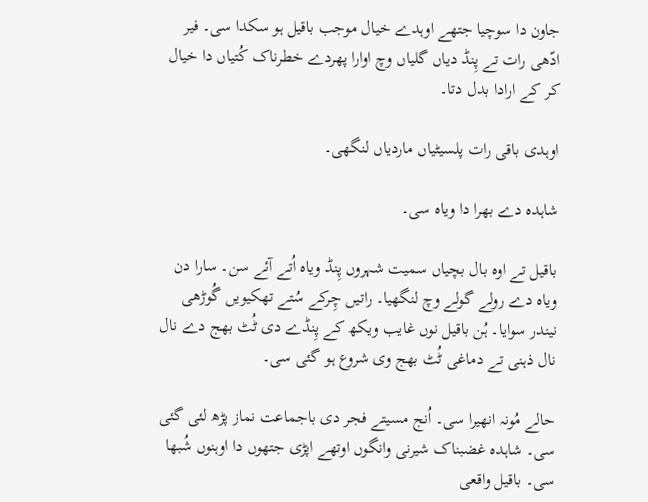جاون دا سوچیا جتھے اوہدے خیال موجب باقیل ہو سکدا سی۔ فیر ادّھی رات تے پِنڈ دیاں گلیاں وچ اوارا پھردے خطرناک کُتیاں دا خیال کر کے ارادا بدل دتا۔

اوہدی باقی رات پلسیٹیاں ماردیاں لنگھی۔

شاہدہ دے بھرا دا ویاہ سی۔

باقیل تے اوہ بال بچیاں سمیت شہروں پِنڈ ویاہ اُتے آئے سن۔ سارا دن ویاہ دے رولے گولے وچ لنگھیا۔ راتیں چِرکے سُتے تھکیویں گُوڑھی نیندر سوایا۔ ہُن باقیل نوں غایب ویکھ کے پِنڈے دی ٹُٹ بھج دے نال نال ذہنی تے دماغی ٹُٹ بھج وی شروع ہو گئی سی۔

حالے مُونہ انھیرا سی۔ اُنج مسیتے فجر دی باجماعت نماز پڑھ لئی گئی سی۔ شاہدہ غضبناک شیرنی وانگوں اوتھے اپڑی جتھوں دا اوہنوں شُبھا سی۔ باقیل واقعی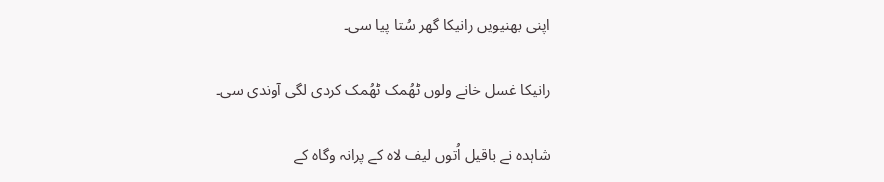اپنی بھنیویں رانیکا گھر سُتا پیا سی۔

رانیکا غسل خانے ولوں ٹھُمک ٹھُمک کردی لگی آوندی سی۔

شاہدہ نے باقیل اُتوں لیف لاہ کے پرانہ وگاہ کے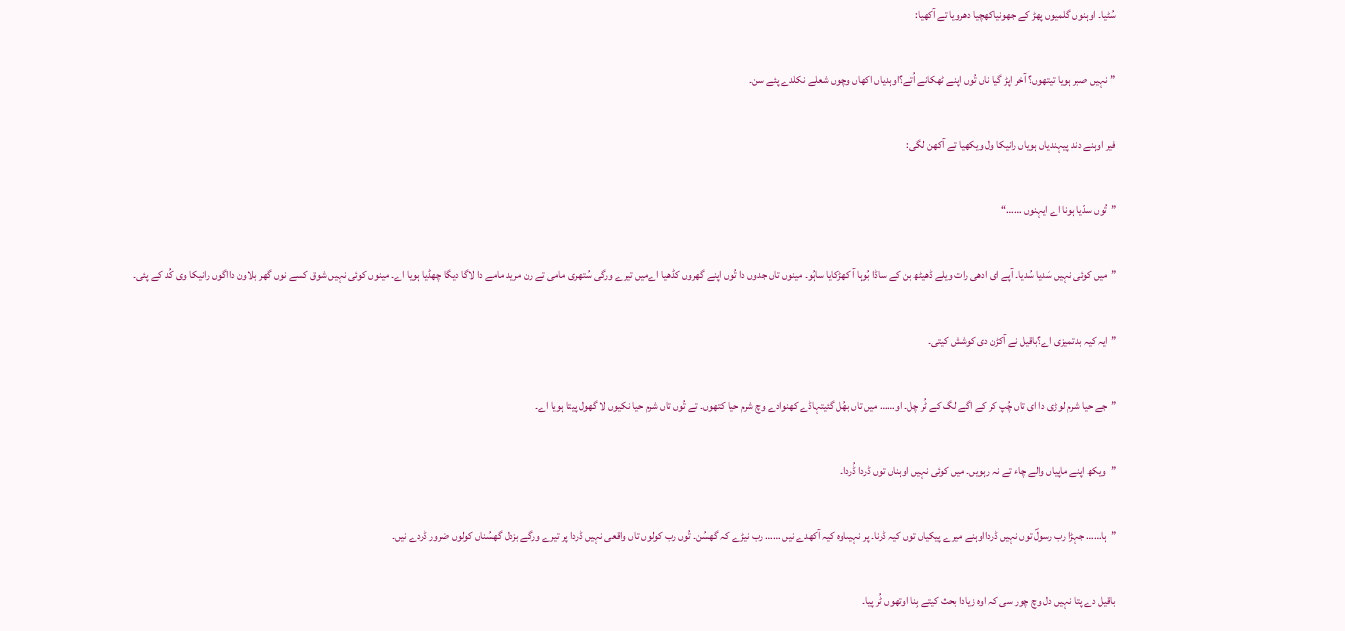سُٹیا۔ اوہنوں گلمیوں پھڑ کے جھونیاکھچیا دھرویا تے آکھیا:

”نہیں صبر ہویا تیتھوں؟ آخر اپڑ گیا ناں تُوں اپنے ٹھکانے اُتے؟اوہدیاں اکھاں وچوں شعلے نکلدے پئے سن۔

فیر اوہنے دند پیہندیاں ہویاں رانیکا ول ویکھیا تے آکھن لگی:

”تُوں سدّیا ہونا اے ایہنوں ……“

”میں کوئی نہیں سَدیا سُدیا۔ آپے ای ادھی رات ویلے ڈھیٹھ بن کے ساڈا بُوہا آ کھڑکایا ساہُو۔ مینوں تاں جدوں دا تُوں اپنے گھروں کڈھیا اےمیں تیرے ورگی سُتھری مامی تے رن مرید مامے دا لاگا دیگا چھڈیا ہویا اے۔ مینوں کوئی نہیں شوق کسے نوں گھر بلاون دااگوں رانیکا وی کُد کے پئی۔

”ایہ کیہ بدتمیزی اے؟باقیل نے آکڑن دی کوشش کیتی۔

”جے حیا شرم لوڑی دا ای تاں چُپ کر کے اگے لگ کے ٹُر چل۔ او…… میں تاں بھُل گئیتہاڈے کھنوادے وچ شرم حیا کتھوں۔ تے تُوں تاں شرم حیا نکیوں لا گھول پیتا ہویا اے۔

”ویکھ اپنے ماپیاں والے چاء تے نہ رہویں۔ میں کوئی نہیں اوہناں توں ڈردا ڈُردا۔

”ہا…… جہڑا رب رسولؐ توں نہیں ڈردااوہنے میرے پیکیاں توں کیہ ڈرنا۔ پر نہیںاوہ کیہ آکھدے نیں …… رب نیڑے کہ گھسُن۔ تُوں رب کولوں تاں واقعی نہیں ڈردا پر تیرے ورگے بزدل گھسُناں کولوں ضرور ڈردے نیں۔

باقیل دے پتا نہیں دل وچ چور سی کہ اوہ زیادا بحث کیتے بِنا اوتھوں ٹُر پیا۔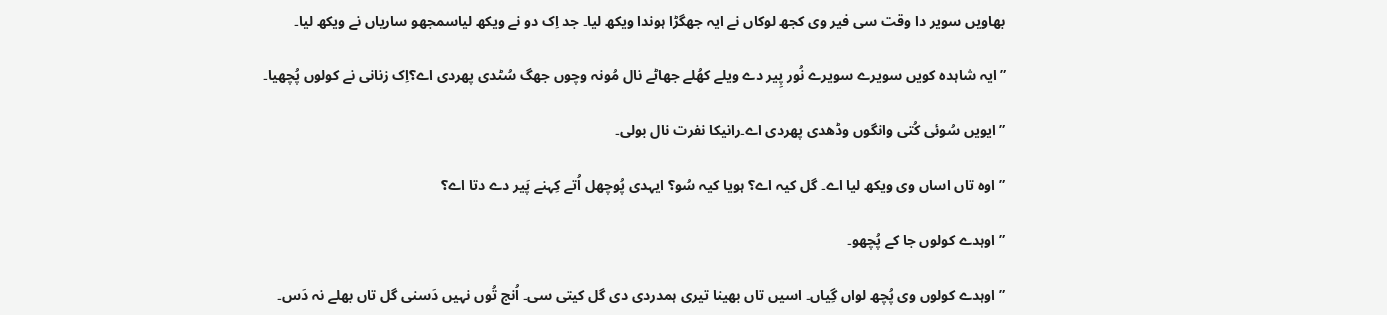بھاویں سویر دا وقت سی فیر وی کجھ لوکاں نے ایہ جھگڑا ہوندا ویکھ لیا۔ جد اِک دو نے ویکھ لیاسمجھو ساریاں نے ویکھ لیا۔

”ایہ شاہدہ کویں سویرے سویرے نُور پِیر دے ویلے کھُلے جھاٹے نال مُونہ وچوں جھگ سُٹدی پھردی اے؟اِک زنانی نے کولوں پُچھیا۔

”ایویں سُوئی کُتی وانگوں وڈھدی پھردی اے۔رانیکا نفرت نال بولی۔

”اوہ تاں اساں وی ویکھ لیا اے۔ گل کیہ اے؟ ہویا کیہ سُو؟ ایہدی پُوچھل اُتے کِہنے پَیر دے دتا اے؟

”اوہدے کولوں جا کے پُچھو۔

”اوہدے کولوں وی پُچھ لواں گِیاں۔ اسیں تاں بھینا تیری ہمدردی دی گل کیتی سی۔ اُنج تُوں نہیں دَسنی گل تاں بھلے نہ دَس۔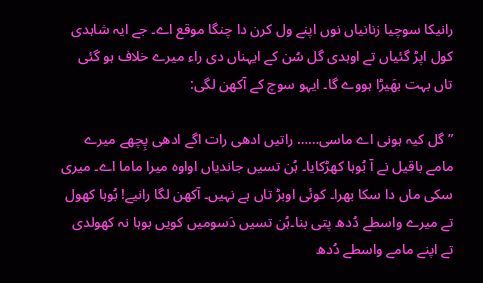رانیکا سوچیا زنانیاں نوں اپنے ول کرن دا چنگا موقع اے۔ جے ایہ شاہدی کول اپڑ گئیاں تے اوہدی گل سُن کے ایہناں دی راء میرے خلاف ہو گئی تاں بہت بھَیڑا ہووے گا۔ ایہو سوچ کے آکھن لگی:

”گل کیہ ہونی اے ماسی…… راتیں ادھی رات اگے ادھی پِچھے میرے مامے باقیل نے آ بُوہا کھڑکایا۔ ہُن تسیں جاندیاں اواوہ میرا ماما اے۔ میری سکی ماں دا سکا بھرا۔ کوئی اوبڑ تاں ہے نہیں۔ آکھن لگا رانیے! بُوہا کھول تے میرے واسطے دُدھ پتی بنا۔ہُن تسیں دَسومیں کویں بوہا نہ کھولدی تے اپنے مامے واسطے دُدھ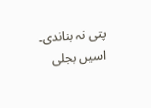پتی نہ بناندی۔ اسیں بجلی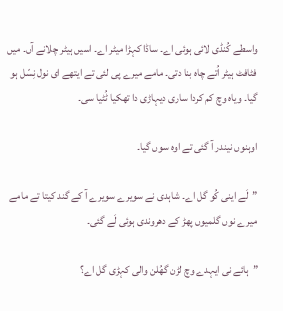واسطے کُنڈی لائی ہوئی اے۔ ساڈا کہڑا میٹر اے۔ اسیں ہیٹر چلانے آں۔ میں فٹافٹ ہیٹر اُتے چاہ بنا دتی۔ مامے میرے پی لئی تے ایتھے ای نول نِسّل ہو گیا۔ ویاہ وچ کم کردا ساری دیہاڑی دا تھکیا ٹُٹیا سی۔

اوہنوں نیندر آ گئی تے اوہ سوں گیا۔

”لَے اینی کُو گل اے۔ شاہدی نے سویرے سویرے آ کے گند کیتا تے مامے میرے نوں گلمیوں پھڑ کے دھروندی ہوئی لَے گئی۔

”ہائے نی ایہدے وچ لڑن گھُلن والی کہڑی گل اے؟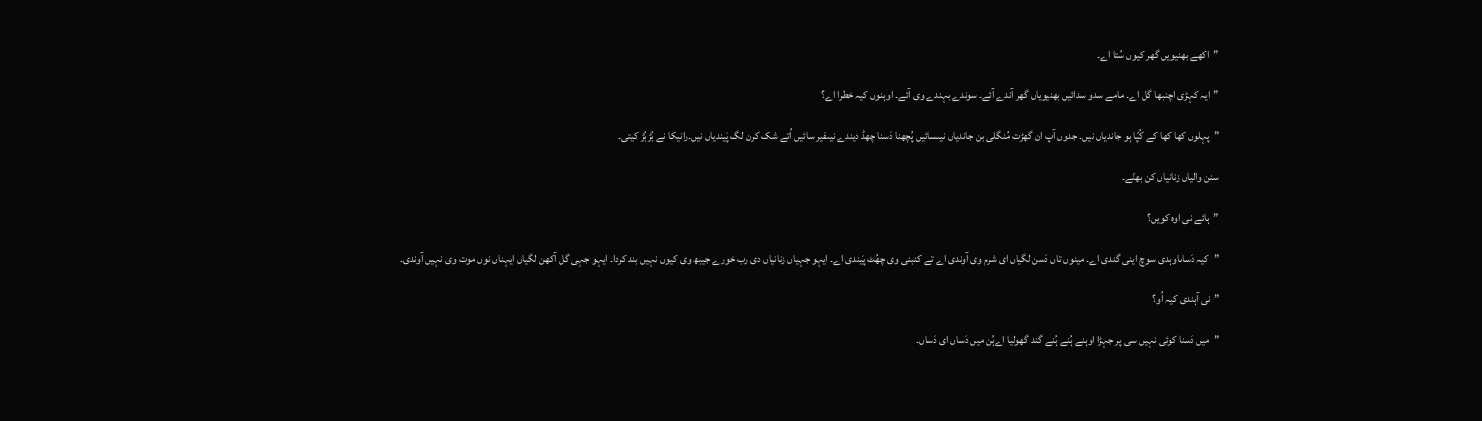”اکھے بھنیویں گھر کیوں سُتا اے۔

”ایہ کہڑی اچنبھا گل اے۔ مامے سدو سدائیں بھنیویاں گھر آندے آئے۔ سوندے بہندے وی آئے۔ اوہنوں کیہ خطرا اے؟

”پہلوں کھا کھا کے کُپّا ہو جاندیاں نیں۔ جدوں آپ ان گھڑت مُنگلی بن جاندیاں نیںسائیں پُچھنا دَسنا چھڈ دیندے نیںفیر سائیں اُتے شک کرن لگ پَیندیاں نیں۔رانیکا نے بُڑبُڑ کیتی۔

سنن والیاں زنانیاں کن بھنّے۔

”ہائے نی اوہ کویں؟

”کیہ دَساںاوہدی سوچ اینی گندی اے۔ مینوں تاں دَسن لگیاں ای شرم وی آوندی اے تے کنبنی وی چھُٹ پَیندی اے۔ ایہو جہیاں زنانیاں دی رب خورے جیبھ وی کیوں نہیں بند کردا۔ ایہو جہی گل آکھن لگیاں ایہناں نوں موت وی نہیں آوندی۔

”نی آہندی کیہ اُو؟

”میں دَسنا کوئی نہیں سی پر جہڑا اوہنے ہُنے ہُنے گند گھولیا اےہُن میں دَساں ای دَساں۔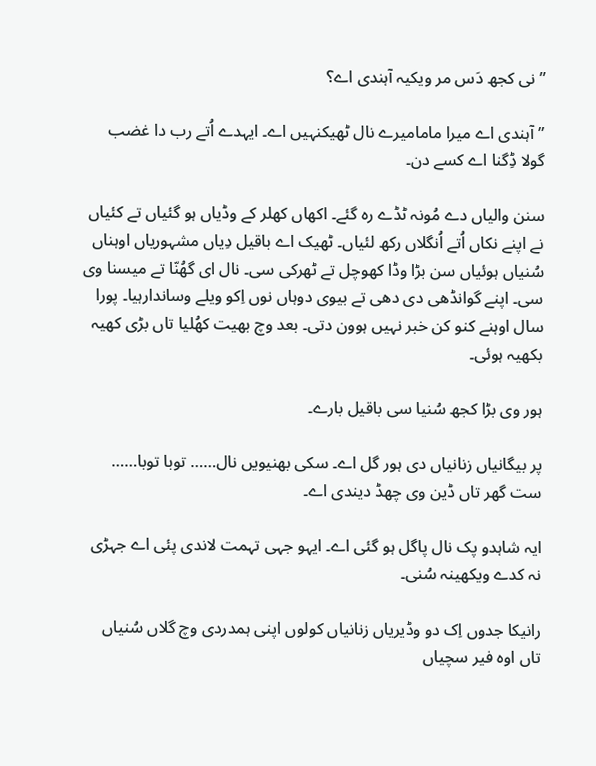”نی کجھ دَس مر ویکیہ آہندی اے؟

”آہندی اے میرا مامامیرے نال ٹھیکنہیں اے۔ ایہدے اُتے رب دا غضب گولا ڈِگنا اے کسے دن۔

سنن والیاں دے مُونہ ٹڈے رہ گئے۔ اکھاں کھلر کے وڈیاں ہو گئیاں تے کئیاں نے اپنے نکاں اُتے اُنگلاں رکھ لئیاں۔ ٹھیک اے باقیل دِیاں مشہوریاں اوہناں سُنیاں ہوئیاں سن بڑا وڈا کھوچل تے ٹھرکی سی۔ نال ای گھُنّا تے میسنا وی سی۔ اپنے گوانڈھی دی دھی تے بیوی دوہاں نوں اِکو ویلے وساندارہیا۔ پورا سال اوہنے کنو کن خبر نہیں ہوون دتی۔ بعد وچ بھیت کھُلیا تاں بڑی کھیہ بکھیہ ہوئی۔

ہور وی بڑا کجھ سُنیا سی باقیل بارے۔

پر بیگانیاں زنانیاں دی ہور گل اے۔ سکی بھنیویں نال…… توبا توبا…… ست گھر تاں ڈین وی چھڈ دیندی اے۔

ایہ شاہدو پک نال پاگل ہو گئی اے۔ ایہو جہی تہمت لاندی پئی اے جہڑی نہ کدے ویکھینہ سُنی۔

رانیکا جدوں اِک دو وڈیریاں زنانیاں کولوں اپنی ہمدردی وچ گلاں سُنیاں تاں اوہ فیر سچیاں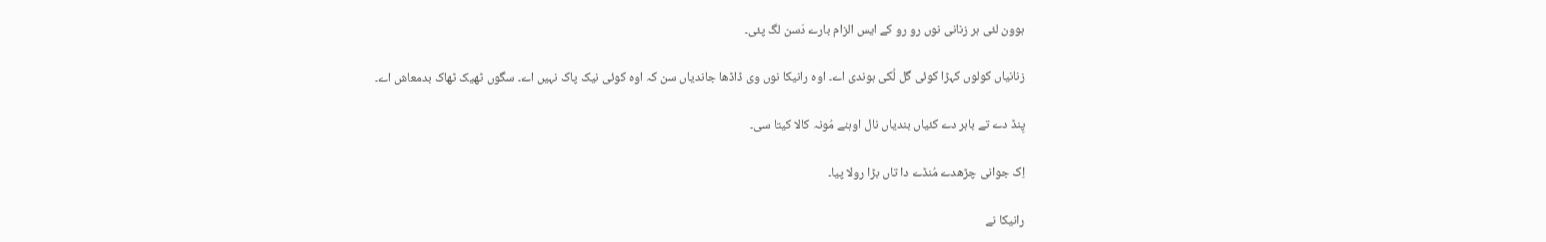ہوون لئی ہر زنانی نوں رو رو کے ایس الزام بارے دَسن لگ پئی۔

زنانیاں کولوں کہڑا کوئی گل لُکی ہوندی اے۔ اوہ رانیکا نوں وی ڈاڈھا جاندیاں سن کہ اوہ کوئی نیک پاک نہیں اے۔ سگوں ٹھیک ٹھاک بدمعاش اے۔

پِنڈ دے تے باہر دے کئیاں بندیاں نال اوہنے مُونہ کالا کیتا سی۔

اِک جوانی چڑھدے مُنڈے دا تاں بڑا رولا پیا۔

رانیکا نے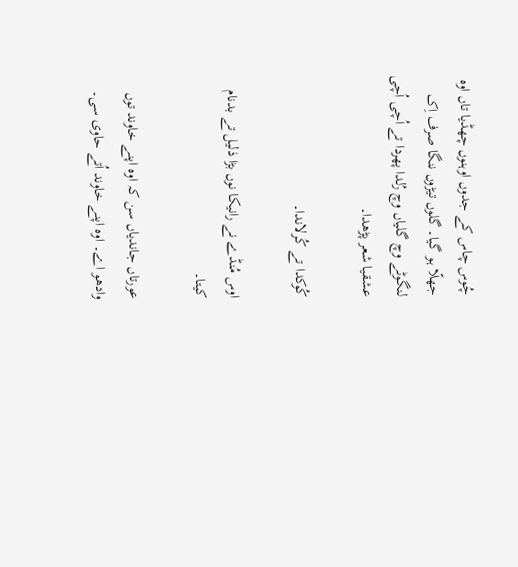چُوس چاس کے جدوں اوہنوں چھڈیا تاں اوہ جھلّا ہو گیا۔ گلوں تیڑوں ننگا صرف اِک لنگوٹے وچ گلیاں وچ رُلدا پھردا تے اُچی اُچی عشقیا شعر پڑھدا۔

کُوکدا تے کُرلاندا۔

اوس مُنڈے نے رانیکا نوں بڑا ذلیل تے بدنام کیتا۔

عورتاں جاندیاں سن کہ اوہ اپنے خاوند توں وادھو اے۔ اوہ اپنے خاوند اُتے حاوی سی۔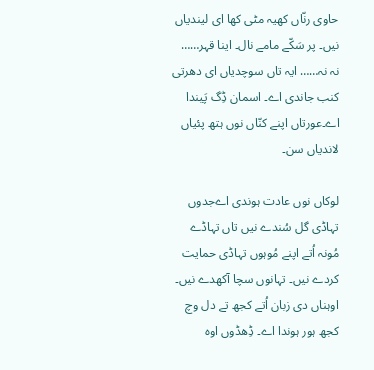حاوی رنّاں کھیہ مٹی کھا ای لیندیاں نیں۔ پر سَکّے مامے نال۔ اینا قہر…… نہ نہ…… ایہ تاں سوچدیاں ای دھرتی کنب جاندی اے۔ اسمان ڈِگ پَیندا اے۔عورتاں اپنے کنّاں نوں ہتھ پئیاں لاندیاں سن۔

لوکاں نوں عادت ہوندی اےجدوں تہاڈی گل سُندے نیں تاں تہاڈے مُونہ اُتے اپنے مُوہوں تہاڈی حمایت کردے نیں۔ تہانوں سچا آکھدے نیں۔ اوہناں دی زبان اُتے کجھ تے دل وچ کجھ ہور ہوندا اے۔ ڈِھڈوں اوہ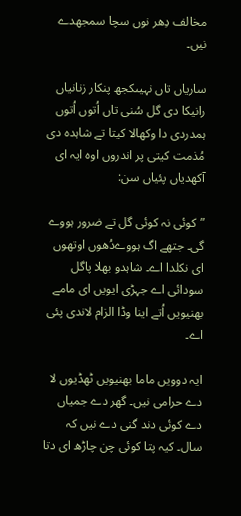مخالف دِھر نوں سچا سمجھدے نیں۔

ساریاں تاں نہیںکجھ پنکار زنانیاں رانیکا دی گل سُنی تاں اُتوں اُتوں ہمدردی دا وکھالا کیتا تے شاہدہ دی مُذمت کیتی پر اندروں اوہ ایہ ای آکھدیاں پئیاں سن:

”کوئی نہ کوئی گل تے ضرور ہووے گی۔ جتھے اگ ہووےدُھوں اوتھوں ای نکلدا اے۔ شاہدو بھلا پاگل سودائی اے جہڑی ایویں ای مامے بھنیویں اُتے اینا وڈا الزام لاندی پئی اے۔

ایہ دوویں ماما بھنیویں ٹھڈیوں لا دے حرامی نیں۔ گھر دے جمیاں دے کوئی دند گنی دے نیں کہ سال۔ کیہ پتا کوئی چن چاڑھ ای دتا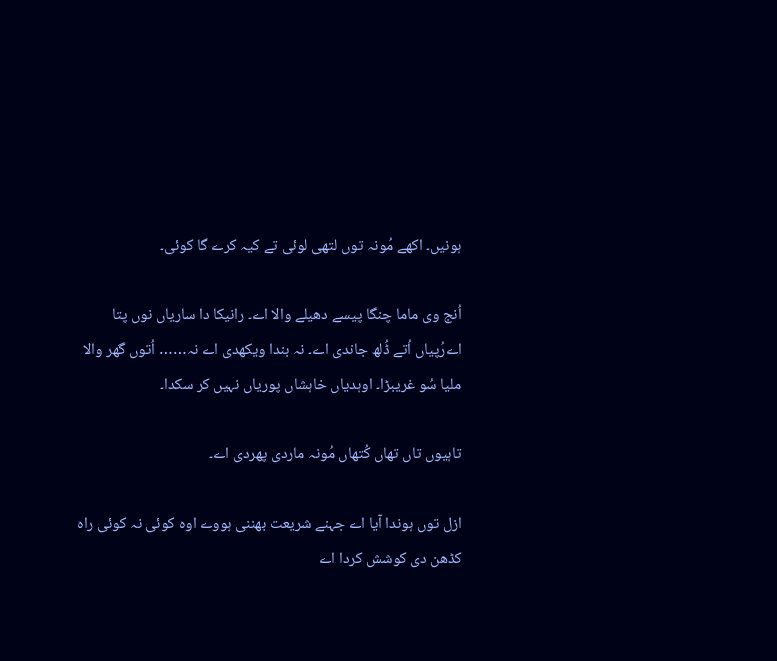ہونیں۔ اکھے مُونہ توں لتھی لوئی تے کیہ کرے گا کوئی۔

اُنج وی ماما چنگا پیسے دھیلے والا اے۔ رانیکا دا ساریاں نوں پتا اےرُپیاں اُتے ڈُلھ جاندی اے۔ نہ بندا ویکھدی اے نہ…… اُتوں گھر والا ملیا سُو غریبڑا۔ اوہدیاں خاہشاں پوریاں نہیں کر سکدا۔

تاہیوں تاں تھاں کُتھاں مُونہ ماردی پھردی اے۔

ازل توں ہوندا آیا اے جہنے شریعت بھننی ہووے اوہ کوئی نہ کوئی راہ کڈھن دی کوشش کردا اے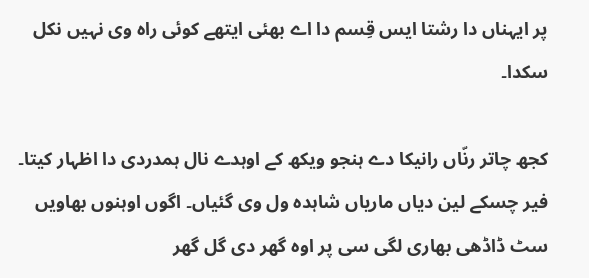پر ایہناں دا رشتا ایس قِسم دا اے بھئی ایتھے کوئی راہ وی نہیں نکل سکدا۔

کجھ چاتر رنّاں رانیکا دے ہنجو ویکھ کے اوہدے نال ہمدردی دا اظہار کیتا۔ فیر چسکے لین دیاں ماریاں شاہدہ ول وی گئیاں۔ اگوں اوہنوں بھاویں سٹ ڈاڈھی بھاری لگی سی پر اوہ گھر دی گل گھر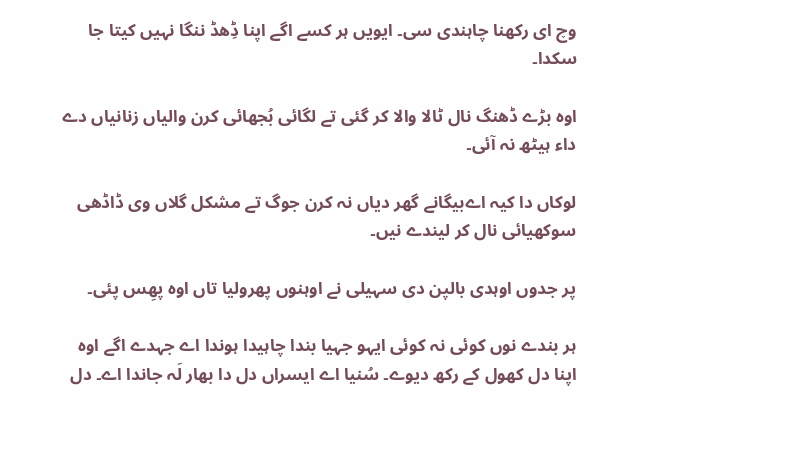وچ ای رکھنا چاہندی سی۔ ایویں ہر کسے اگے اپنا ڈِھڈ ننگا نہیں کیتا جا سکدا۔

اوہ بڑے ڈھنگ نال ٹالا والا کر گئی تے لگائی بُجھائی کرن والیاں زنانیاں دے داء ہیٹھ نہ آئی۔

لوکاں دا کیہ اےبیگانے گھر دیاں نہ کرن جوگ تے مشکل گلاں وی ڈاڈھی سوکھیائی نال کر لیندے نیں۔

پر جدوں اوہدی بالپن دی سہیلی نے اوہنوں پھرولیا تاں اوہ پھِس پئی۔

ہر بندے نوں کوئی نہ کوئی ایہو جہیا بندا چاہیدا ہوندا اے جہدے اگے اوہ اپنا دل کھول کے رکھ دیوے۔ سُنیا اے ایسراں دل دا بھار لَہ جاندا اے۔ دل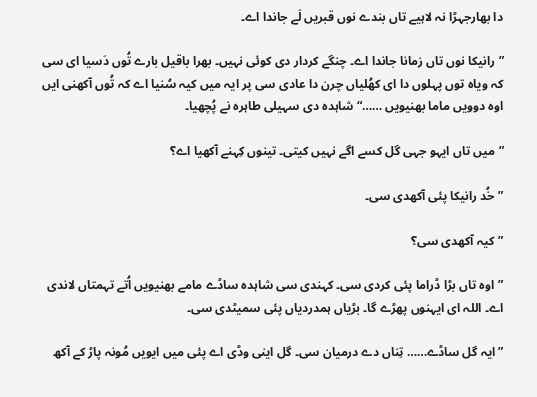دا بھارجہڑا نہ لاہیے تاں بندے نوں قبریں لَے جاندا اے۔

”رانیکا نوں تاں زمانا جاندا اے۔ چنگے کردار دی کوئی نہیں۔ بھرا باقیل بارے تُوں دَسیا ای سی کہ ویاہ توں پہلوں دا ای کھُلیاں چرن دا عادی سی پر ایہ میں کیہ سُنیا اے کہ تُوں آکھنی ایں اوہ دوویں ماما بھنیویں ……“ شاہدہ دی سہیلی طاہرہ نے پُچھیا۔

”میں تاں ایہو جہی گل کسے اگے نہیں کیتی۔ تینوں کِہنے آکھیا اے؟

”خُد رانیکا پئی آکھدی سی۔

”کیہ آکھدی سی؟

”اوہ تاں بڑا ڈراما پئی کردی سی۔ کہندی سی شاہدہ ساڈے مامے بھنیویں اُتے تہمتاں لاندی اے۔ اللہ ای ایہنوں پھڑے گا۔ بڑیاں ہمدردیاں پئی سمیٹدی سی۔

”ایہ گل ساڈے…… تِناں دے درمیان سی۔ گل اینی وڈی اے پئی میں ایویں مُونہ پاڑ کے آکھ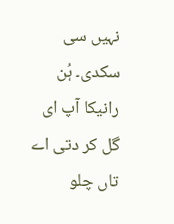نہیں سی سکدی۔ ہُن رانیکا آپ ای گل کر دتی اے تاں چلو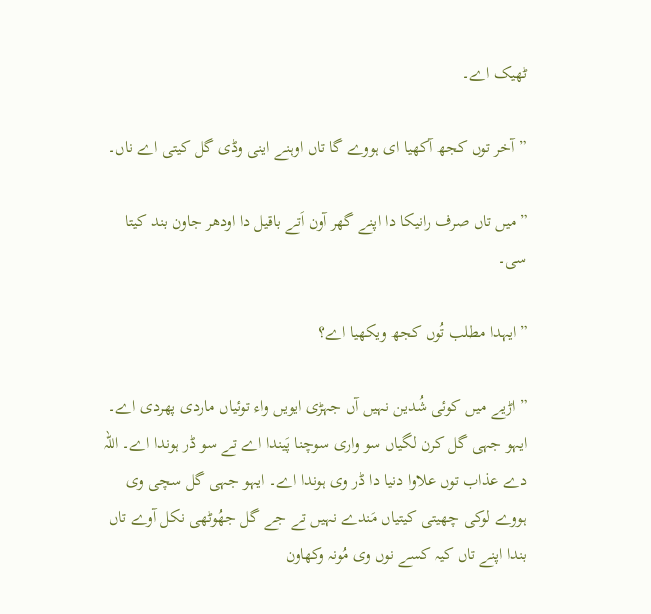ٹھیک اے۔

”آخر توں کجھ آکھیا ای ہووے گا تاں اوہنے اینی وڈی گل کیتی اے ناں۔

”میں تاں صرف رانیکا دا اپنے گھر آون اَتے باقیل دا اودھر جاون بند کیتا سی۔

”ایہدا مطلب تُوں کجھ ویکھیا اے؟

”اڑیے میں کوئی شُدین نہیں آں جہڑی ایویں واء توئیاں ماردی پھردی اے۔ ایہو جہی گل کرن لگیاں سو واری سوچنا پَیندا اے تے سو ڈر ہوندا اے۔ اللہ دے عذاب توں علاوا دنیا دا ڈر وی ہوندا اے۔ ایہو جہی گل سچی وی ہووے لوکی چھیتی کیتیاں مَندے نہیں تے جے گل جھُوٹھی نکل آوے تاں بندا اپنے تاں کیہ کسے نوں وی مُونہ وکھاون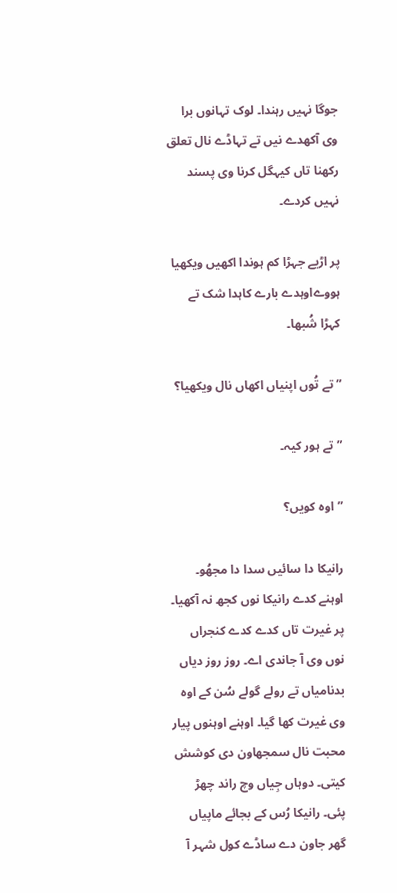جوگا نہیں رہندا۔ لوک تہانوں برا وی آکھدے نیں تے تہاڈے نال تعلق رکھنا تاں کیہگل کرنا وی پسند نہیں کردے۔

پر اڑیے جہڑا کم ہوندا اکھیں ویکھیا ہووےاوہدے بارے کاہدا شک تے کہڑا شُبھا۔

”تے تُوں اپنیاں اکھاں نال ویکھیا؟

”تے ہور کیہ۔

”اوہ کویں؟

رانیکا دا سائیں سدا دا مجھُو۔ اوہنے کدے رانیکا نوں کجھ نہ آکھیا۔ پر غیرت تاں کدے کدے کنجراں نوں وی آ جاندی اے۔ روز روز دیاں بدنامیاں تے رولے گولے سُن کے اوہ وی غیرت کھا گیا۔ اوہنے اوہنوں پیار محبت نال سمجھاون دی کوشش کیتی۔ دوہاں جِیاں وچ راند چھڑ پئی۔ رانیکا رُس کے بجائے ماپیاں گھر جاون دے ساڈے کول شہر آ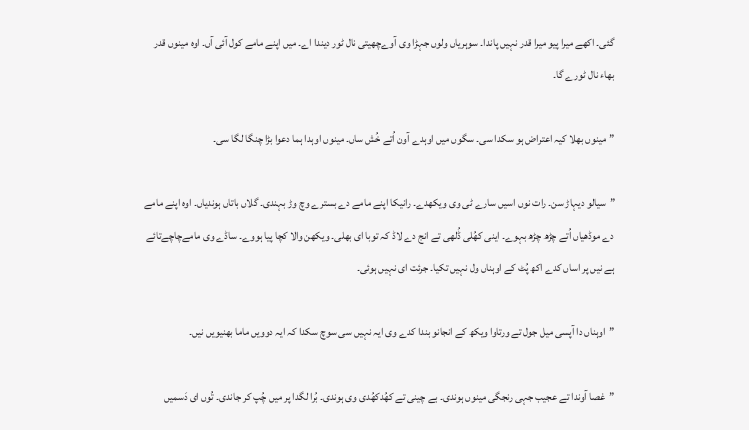گئی۔ اکھے میرا پیو میرا قدر نہیں پاندا۔ سوہریاں ولوں جہڑا وی آوےچھیتی نال ٹور دیندا اے۔ میں اپنے مامے کول آئی آں۔ اوہ مینوں قدر بھاء نال ٹورے گا۔

”مینوں بھلا کیہ اعتراض ہو سکدا سی۔ سگوں میں اوہدے آون اُتے خُش ساں۔ مینوں اوہدا ہما دعوا بڑا چنگا لگا سی۔

”سیالو دیہاڑ سن۔ رات نوں اسیں سارے ٹی وی ویکھدے۔ رانیکا اپنے مامے دے بسترے وچ وڑ بہندی۔ گلاں باتاں ہوندیاں۔ اوہ اپنے مامے دے موڈھیاں اُتے چڑھ چڑھ بہوے۔ اینی کھُلی ڈُلھی تے انج دے لاڈ کہ توبا ای بھلی۔ ویکھن والا کچا پیا ہووے۔ ساڈے وی مامےچاچےتائے ہے نیں پر اساں کدے اکھ پُٹ کے اوہناں ول نہیں تکیا۔ جرئت ای نہیں ہوئی۔

”اوہناں دا آپسی میل جول تے ورتاوا ویکھ کے انجانو بندا کدے وی ایہ نہیں سی سوچ سکدا کہ ایہ دوویں ماما بھنیویں نیں۔

”غصا آوندا تے عجیب جہی رنجگی مینوں ہوندی۔ بے چینی تے کھُدکھُدی وی ہوندی۔ بُرا لگدا پر میں چُپ کر جاندی۔ تُوں ای دَسمیں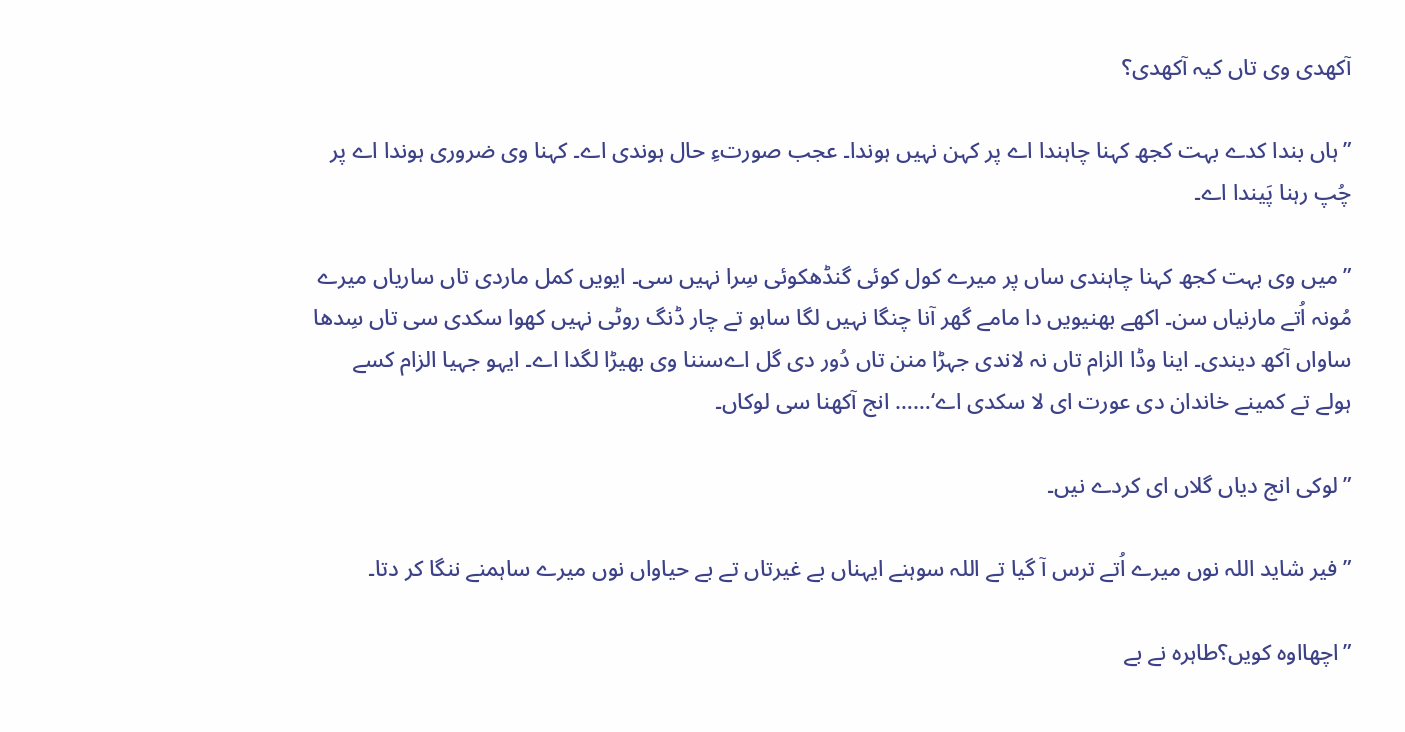آکھدی وی تاں کیہ آکھدی؟

”ہاں بندا کدے بہت کجھ کہنا چاہندا اے پر کہن نہیں ہوندا۔ عجب صورتءِ حال ہوندی اے۔ کہنا وی ضروری ہوندا اے پر چُپ رہنا پَیندا اے۔

”میں وی بہت کجھ کہنا چاہندی ساں پر میرے کول کوئی گنڈھکوئی سِرا نہیں سی۔ ایویں کمل ماردی تاں ساریاں میرے مُونہ اُتے مارنیاں سن۔ اکھے بھنیویں دا مامے گھر آنا چنگا نہیں لگا ساہو تے چار ڈنگ روٹی نہیں کھوا سکدی سی تاں سِدھا ساواں آکھ دیندی۔ اینا وڈا الزام تاں نہ لاندی جہڑا منن تاں دُور دی گل اےسننا وی بھیڑا لگدا اے۔ ایہو جہیا الزام کسے ہولے تے کمینے خاندان دی عورت ای لا سکدی اے‘…… انج آکھنا سی لوکاں۔

”لوکی انج دیاں گلاں ای کردے نیں۔

”فیر شاید اللہ نوں میرے اُتے ترس آ گیا تے اللہ سوہنے ایہناں بے غیرتاں تے بے حیاواں نوں میرے ساہمنے ننگا کر دتا۔

”اچھااوہ کویں؟طاہرہ نے بے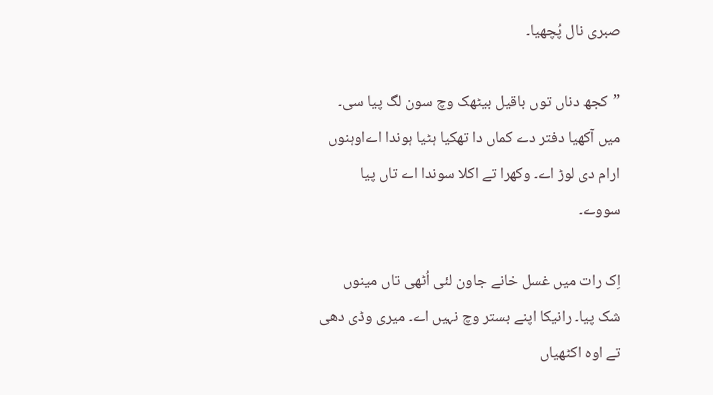صبری نال پُچھیا۔

”کجھ دناں توں باقیل بیٹھک وچ سون لگ پیا سی۔ میں آکھیا دفتر دے کماں دا تھکیا ہٹیا ہوندا اےاوہنوں ارام دی لوڑ اے۔ وکھرا تے اکلا سوندا اے تاں پیا سووے۔

اِک رات میں غسل خانے جاون لئی اُٹھی تاں مینوں شک پیا۔ رانیکا اپنے بستر وچ نہیں اے۔ میری وڈی دھی تے اوہ اکٹھیاں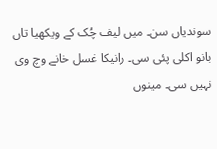سوندیاں سن۔ میں لیف چُک کے ویکھیا تاں بانو اکلی پئی سی۔ رانیکا غسل خانے وچ وی نہیں سی۔ مینوں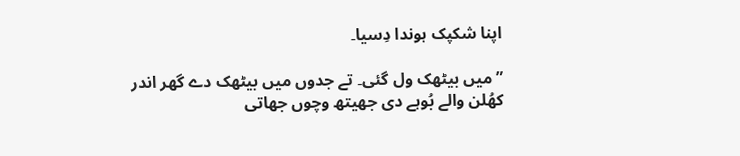اپنا شکپک ہوندا دِسیا۔

”میں بیٹھک ول گئی۔ تے جدوں میں بیٹھک دے گھر اندر کھُلن والے بُوہے دی جھیتھ وچوں جھاتی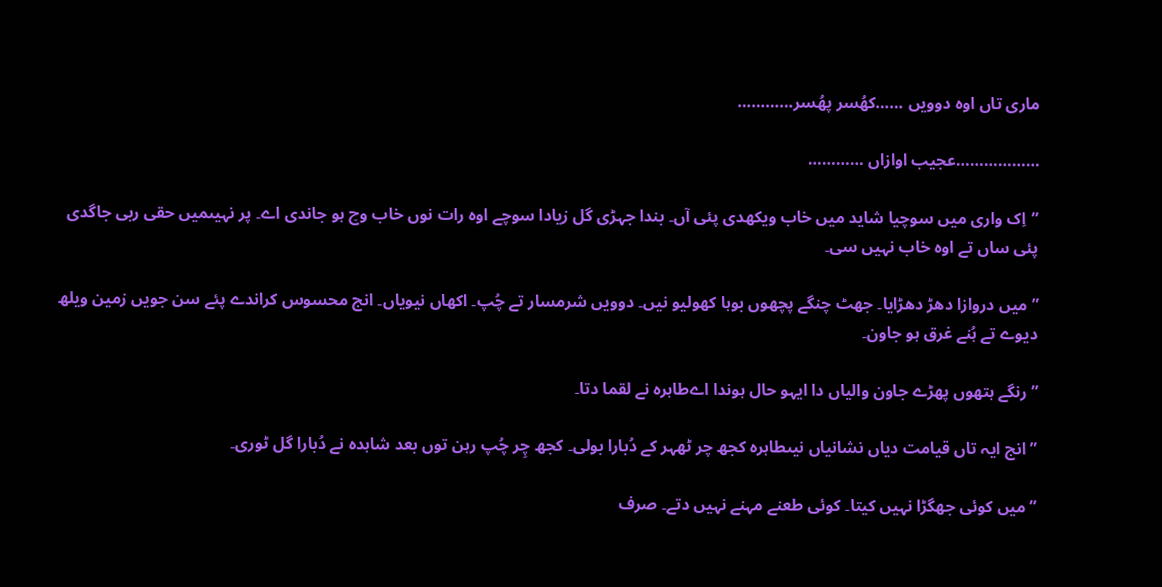ماری تاں اوہ دوویں ……کھُسر پھُسر…………

………………عجیب اوازاں …………

”اِک واری میں سوچیا شاید میں خاب ویکھدی پئی آں۔ بندا جہڑی گل زیادا سوچے اوہ رات نوں خاب وچ ہو جاندی اے۔ پر نہیںمیں حقی ربی جاگدی پئی ساں تے اوہ خاب نہیں سی۔

”میں دروازا دھڑ دھڑایا۔ جھٹ چنگے پچھوں بوہا کھولیو نیں۔ دوویں شرمسار تے چُپ۔ اکھاں نیویاں۔ انج محسوس کراندے پئے سن جویں زمین ویلھ دیوے تے ہُنے غرق ہو جاون۔

”رنگے ہتھوں پھڑے جاون والیاں دا ایہو حال ہوندا اےطاہرہ نے لقما دتا۔

”انج ایہ تاں قیامت دیاں نشانیاں نیںطاہرہ کجھ چر ٹھہر کے دُبارا بولی۔ کجھ چِر چُپ رہن توں بعد شاہدہ نے دُبارا گل ٹوری۔

”میں کوئی جھگڑا نہیں کیتا۔ کوئی طعنے مہنے نہیں دتے۔ صرف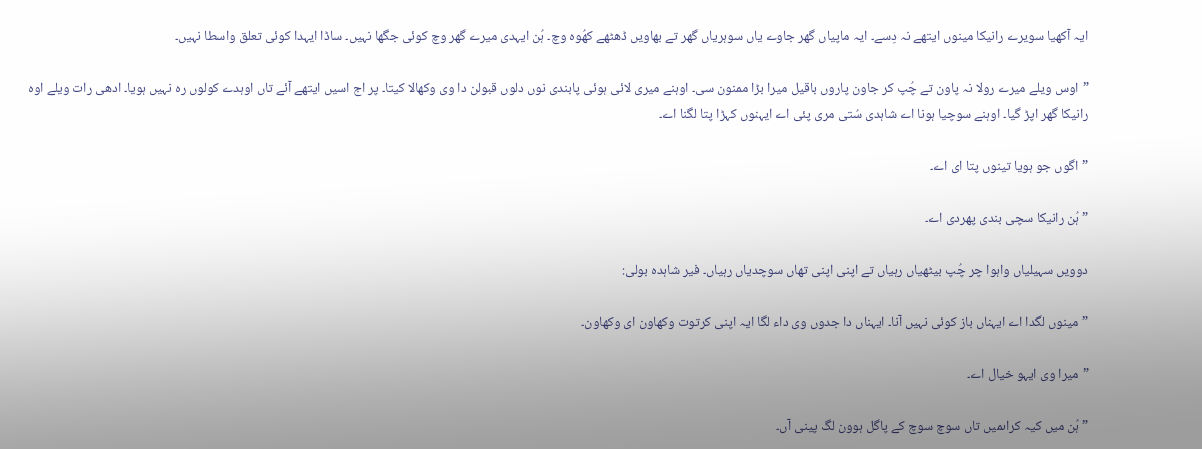ایہ آکھیا سویرے رانیکا مینوں ایتھے نہ دِسے۔ ایہ ماپیاں گھر جاوے یاں سوہریاں گھر تے بھاویں ڈھٹھے کھُوہ وچ۔ ہُن ایہدی میرے گھر وچ کوئی جگھا نہیں۔ ساڈا ایہدا کوئی تعلق واسطا نہیں۔

”اوس ویلے میرے رولا نہ پاون تے چُپ کر جاون پاروں باقیل میرا بڑا ممنون سی۔ اوہنے میری لائی ہوئی پابندی نوں دلوں قبولن دا وی وکھالا کیتا۔ پر اج اسیں ایتھے آئے تاں اوہدے کولوں رہ نہیں ہویا۔ ادھی رات ویلے اوہ رانیکا گھر اپڑ گیا۔ اوہنے سوچیا ہونا اے شاہدی سُتی مری پئی اے ایہنوں کہڑا پتا لگنا اے۔

”اگوں جو ہویا تینوں پتا ای اے۔

”ہُن رانیکا سچی بندی پھردی اے۔

دوویں سہیلیاں واہوا چر چُپ بیٹھیاں رہیاں تے اپنی اپنی تھاں سوچدیاں رہیاں۔ فیر شاہدہ بولی:

”مینوں لگدا اے ایہناں باز کوئی نہیں آنا۔ ایہناں دا جدوں وی داء لگا ایہ اپنی کرتوت وکھاون ای وکھاون۔

”میرا وی ایہو خیال اے۔

”ہُن میں کیہ کراںمیں تاں سوچ سوچ کے پاگل ہوون لگ پینی آں۔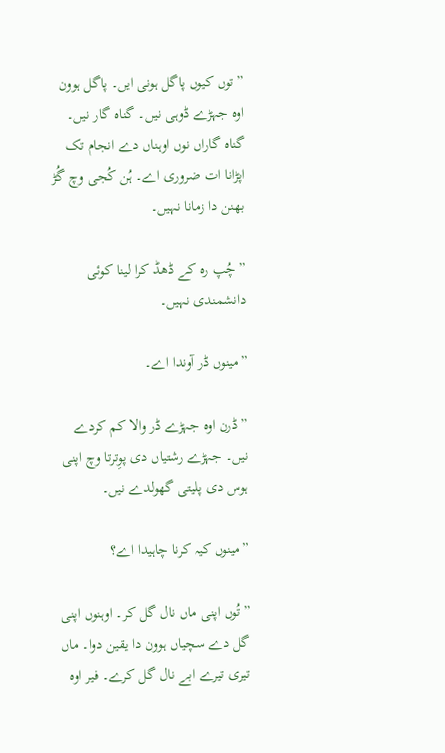”توں کیوں پاگل ہونی ایں۔ پاگل ہوون اوہ جہڑے ڈوہی نیں۔ گناہ گار نیں۔ گناہ گاراں نوں اوہناں دے انجام تک اپڑانا ات ضروری اے۔ ہُن کُجی وچ گُڑ بھنن دا زمانا نہیں۔

”چُپ رہ کے ڈھڈ کرا لینا کوئی دانشمندی نہیں۔

”مینوں ڈر آوندا اے۔

”ڈرن اوہ جہڑے ڈر والا کم کردے نیں۔ جہڑے رشتیاں دی پوِترتا وچ اپنی ہوس دی پلیتی گھولدے نیں۔

”مینوں کیہ کرنا چاہیدا اے؟

”تُوں اپنی ماں نال گل کر۔ اوہنوں اپنی گل دے سچیاں ہوون دا یقین دوا۔ ماں تیری تیرے ابے نال گل کرے۔ فیر اوہ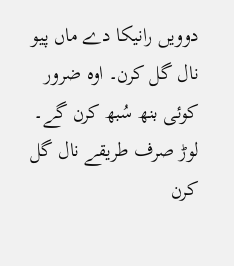دوویں رانیکا دے ماں پیو نال گل کرن۔ اوہ ضرور کوئی بنھ سُبھ کرن گے۔ لوڑ صرف طریقے نال گل کرن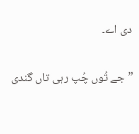دی اے۔

”جے تُوں چُپ رہی تاں گندی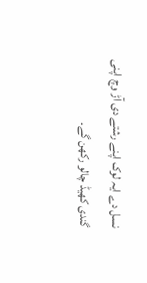نسل دے ایہ لوک اپنے رشتے دی آڑ وچ اپنی گندی کھیڈ چالو رکھن گے۔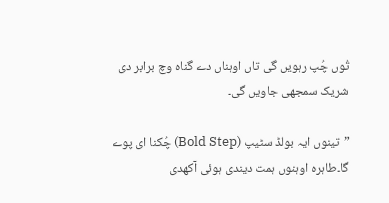تُوں چُپ رہویں گی تاں اوہناں دے گناہ وچ برابر دی شریک سمجھی جاویں گی۔

”تینوں ایہ بولڈ سٹیپ (Bold Step) چُکنا ای پوے گا۔طاہرہ اوہنوں ہمت دیندی ہوئی آکھدی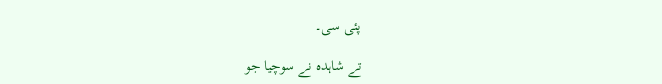پئی سی۔

تے شاہدہ نے سوچیا جو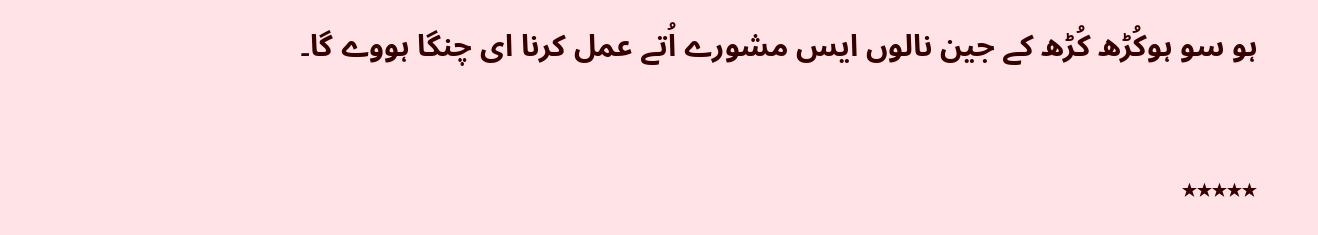ہو سو ہوکُڑھ کُڑھ کے جین نالوں ایس مشورے اُتے عمل کرنا ای چنگا ہووے گا۔

٭٭٭٭٭